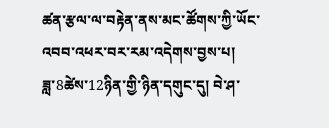ཚན་རྩལ་ལ་བརྟེན་ནས་མང་ཚོགས་ཀྱི་ཡོང་འབབ་འཕར་བར་རམ་འདེགས་བྱས་པ།
ཟླ་8ཚེས་12ཉིན་གྱི་ཉིན་དགུང་དུ། བེ་ཤ་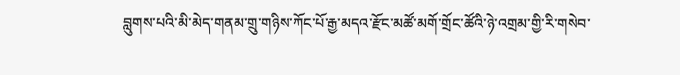བླུགས་པའི་མི་མེད་གནམ་གྲུ་གཉིས་ཀོང་པོ་རྒྱ་མདའ་རྫོང་མཚོ་མགོ་གྲོང་ཚོའི་ཉེ་འགྲམ་གྱི་རི་གསེབ་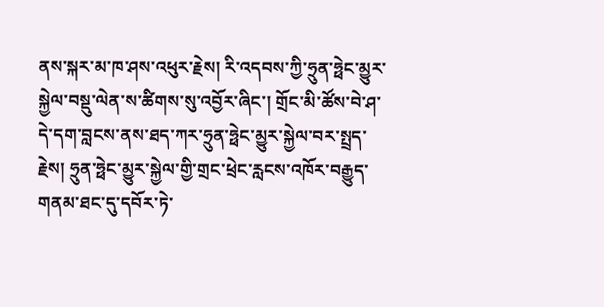ནས་སྐར་མ་ཁ་ཤས་འཕུར་རྗེས། རི་འདབས་ཀྱི་ཧྲུན་ཧྥེང་མྱུར་སྐྱེལ་བསྡུ་ལེན་ས་ཚིགས་སུ་འབྱོར་ཞིང་། གྲོང་མི་ཚོས་བེ་ཤ་དེ་དག་བླངས་ནས་ཐད་ཀར་ཧྲུན་ཧྥེང་མྱུར་སྐྱེལ་བར་སྤྲད་རྗེས། ཧྲུན་ཧྥེང་མྱུར་སྐྱེལ་གྱི་གྲང་ཕྲེང་རླངས་འཁོར་བརྒྱུད་གནམ་ཐང་དུ་དབོར་ཏེ་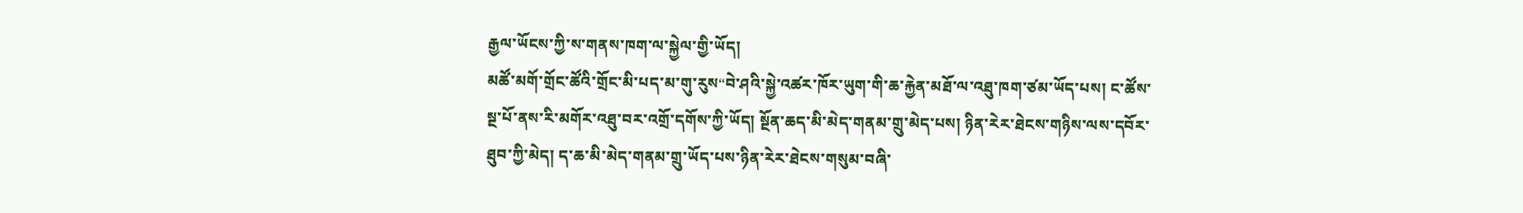རྒྱལ་ཡོངས་ཀྱི་ས་གནས་ཁག་ལ་སྐྱེལ་གྱི་ཡོད།
མཚོ་མགོ་གྲོང་ཚོའི་གྲོང་མི་པད་མ་གུ་རུས“བེ་ཤའི་སྐྱེ་འཚར་ཁོར་ཡུག་གི་ཆ་རྐྱེན་མཐོ་ལ་འཐུ་ཁག་ཙམ་ཡོད་པས། ང་ཚོས་སྔ་པོ་ནས་རི་མགོར་འཐུ་བར་འགྲོ་དགོས་ཀྱི་ཡོད། སྔོན་ཆད་མི་མེད་གནམ་གྲུ་མེད་པས། ཉིན་རེར་ཐེངས་གཉིས་ལས་དབོར་ཐུབ་ཀྱི་མེད། ད་ཆ་མི་མེད་གནམ་གྲུ་ཡོད་པས་ཉིན་རེར་ཐེངས་གསུམ་བཞི་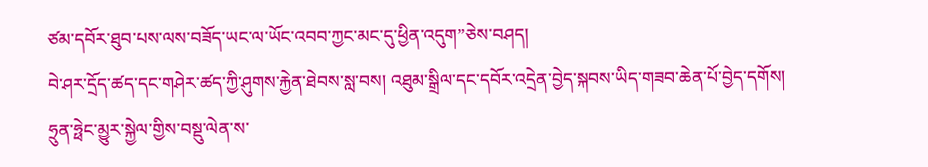ཙམ་དབོར་ཐུབ་པས་ལས་བཟོད་ཡང་ལ་ཡོང་འབབ་ཀྱང་མང་དུ་ཕྱིན་འདུག”ཅེས་བཤད།
བེ་ཤར་དྲོད་ཚད་དང་གཤེར་ཚད་ཀྱི་ཤུགས་རྐྱེན་ཐེབས་སླ་བས། འཐུམ་སྒྲིལ་དང་དབོར་འདྲེན་བྱེད་སྐབས་ཡིད་གཟབ་ཆེན་པོ་བྱེད་དགོས། ཧྲུན་ཧྥེང་མྱུར་སྐྱེལ་གྱིས་བསྡུ་ལེན་ས་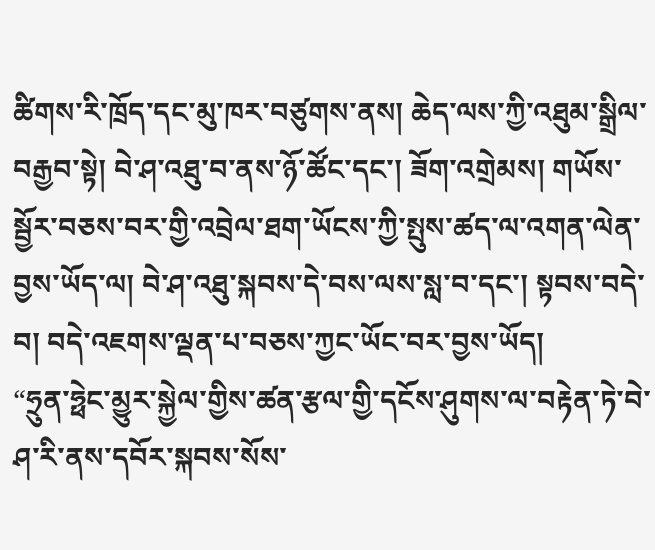ཚིགས་རི་ཁྲོད་དང་མུ་ཁར་བཙུགས་ནས། ཆེད་ལས་ཀྱི་འཐུམ་སྒྲིལ་བརྒྱབ་སྟེ། བེ་ཤ་འཐུ་བ་ནས་ཉོ་ཚོང་དང་། ཟོག་འགྲེམས། གཡོས་སྦྱོར་བཅས་བར་གྱི་འབྲེལ་ཐག་ཡོངས་ཀྱི་སྤུས་ཚད་ལ་འགན་ལེན་བྱས་ཡོད་ལ། བེ་ཤ་འཐུ་སྐབས་དེ་བས་ལས་སླ་བ་དང་། སྟབས་བདེ་བ། བདེ་འཇགས་ལྡན་པ་བཅས་ཀྱང་ཡོང་བར་བྱས་ཡོད།
“ཧྲུན་ཧྥེང་མྱུར་སྐྱེལ་གྱིས་ཚན་རྩལ་གྱི་དངོས་ཤུགས་ལ་བརྟེན་ཏེ་བེ་ཤ་རི་ནས་དབོར་སྐབས་སོས་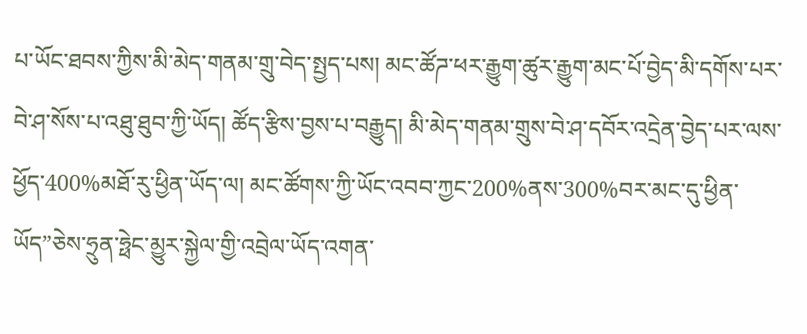པ་ཡོང་ཐབས་ཀྱིས་མི་མེད་གནམ་གྲུ་བེད་སྤྱད་པས། མང་ཚོཌ་ཕར་རྒྱུག་ཚུར་རྒྱུག་མང་པོ་བྱེད་མི་དགོས་པར་བེ་ཤ་སོས་པ་འཐུ་ཐུབ་ཀྱི་ཡོད། ཚོད་རྩིས་བྱས་པ་བརྒྱུད། མི་མེད་གནམ་གྲུས་བེ་ཤ་དབོར་འདྲེན་བྱེད་པར་ལས་ཕྱོད་400%མཐོ་རུ་ཕྱིན་ཡོད་ལ། མང་ཚོགས་ཀྱི་ཡོང་འབབ་ཀྱང་200%ནས་300%བར་མང་དུ་ཕྱིན་ཡོད”ཅེས་ཧྲུན་ཧྥེང་མྱུར་སྐྱེལ་གྱི་འབྲེལ་ཡོད་འགན་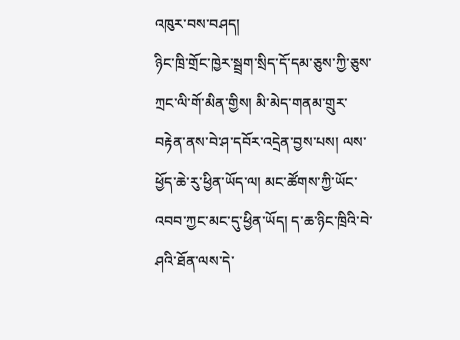འཁུར་བས་བཤད།
ཉིང་ཁྲི་གྲོང་ཁྱེར་སྦྲག་སྲིད་དོ་དམ་ཅུས་ཀྱི་ཅུས་ཀྲང་ལི་གོ་མིན་གྱིས། མི་མེད་གནམ་གྲུར་བརྟེན་ནས་བེ་ཤ་དབོར་འདྲེན་བྱས་པས། ལས་ཕྱོད་ཆེ་རུ་ཕྱིན་ཡོད་ལ། མང་ཚོགས་ཀྱི་ཡོང་འབབ་ཀྱང་མང་དུ་ཕྱིན་ཡོད། ད་ཆ་ཉིང་ཁྲིའི་བེ་ཤའི་ཐོན་ལས་དེ་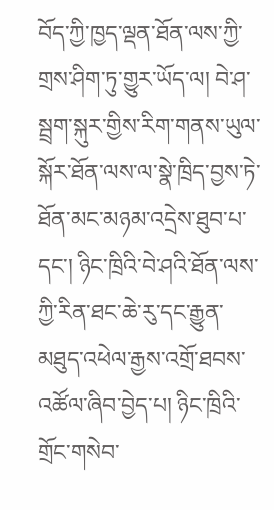བོད་ཀྱི་ཁྱད་ལྡན་ཐོན་ལས་ཀྱི་གྲས་ཤིག་ཏུ་གྱུར་ཡོད་ལ། བེ་ཤ་སྦྲག་སྐུར་གྱིས་རིག་གནས་ཡུལ་སྐོར་ཐོན་ལས་ལ་སྣེ་ཁྲིད་བྱས་ཏེ་ཐོན་མང་མཉམ་འདྲེས་ཐུབ་པ་དང་། ཉིང་ཁྲིའི་བེ་ཤའི་ཐོན་ལས་ཀྱི་རིན་ཐང་ཆེ་རུ་དང་རྒྱུན་མཐུད་འཕེལ་རྒྱས་འགྲོ་ཐབས་འཚོལ་ཞིབ་བྱེད་པ། ཉིང་ཁྲིའི་གྲོང་གསེབ་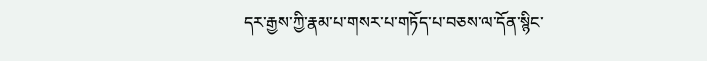དར་རྒྱས་ཀྱི་རྣམ་པ་གསར་པ་གཏོད་པ་བཅས་ལ་དོན་སྙིང་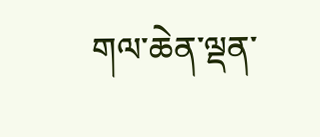གལ་ཆེན་ལྡན་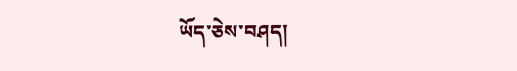ཡོད་ཅེས་བཤད།